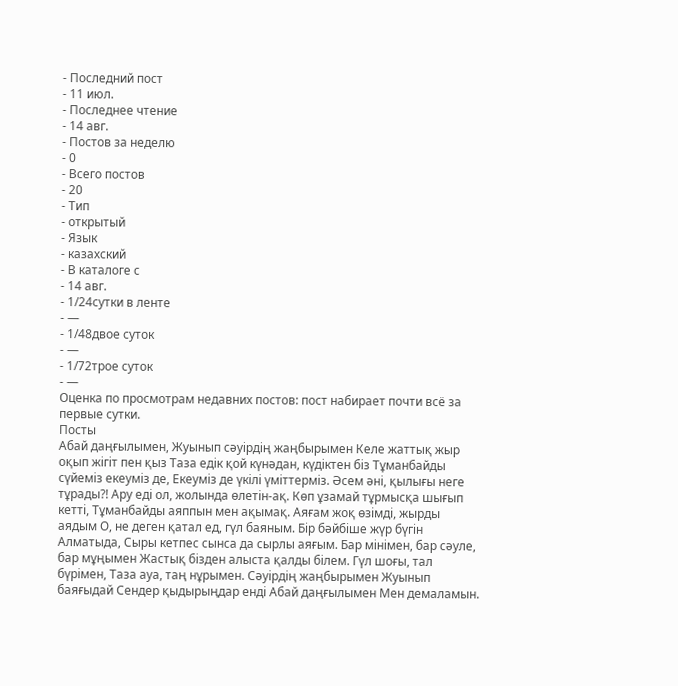- Последний пост
- 11 июл.
- Последнее чтение
- 14 авг.
- Постов за неделю
- 0
- Всего постов
- 20
- Тип
- открытый
- Язык
- казахский
- В каталоге с
- 14 авг.
- 1/24сутки в ленте
- —
- 1/48двое суток
- —
- 1/72трое суток
- —
Оценка по просмотрам недавних постов: пост набирает почти всё за первые сутки.
Посты
Абай даңғылымен, Жуынып сәуiрдiң жаңбырымен Келе жаттық жыр оқып жiгiт пен қыз Таза едiк қой күнәдан, күдiктен бiз Тұманбайды сүйемiз екеумiз де, Екеумiз де үкiлi үмiттермiз. Әсем әнi, қылығы неге тұрады?! Ару едi ол, жолында өлетiн-ақ. Көп ұзамай тұрмысқа шығып кеттi, Тұманбайды аяппын мен ақымақ. Аяғам жоқ өзiмдi, жырды аядым О, не деген қатал ед, гүл баяным. Бiр бәйбiше жүр бүгiн Алматыда, Сыры кетпес сынса да сырлы аяғым. Бар мiнiмен, бар сәуле, бар мұңымен Жастық бiзден алыста қалды бiлем. Гүл шоғы, тал бүрiмен, Таза ауа, таң нұрымен. Сәуiрдiң жаңбырымен Жуынып баяғыдай Сендер қыдырыңдар ендi Абай даңғылымен Мен демаламын.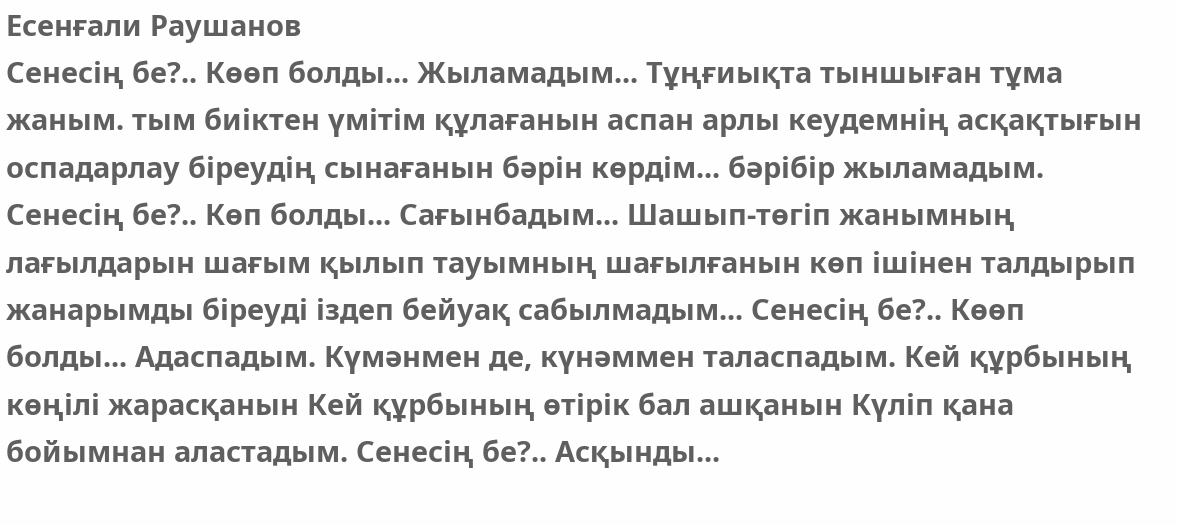Есенғали Раушанов
Сенесің бе?.. Көөп болды... Жыламадым... Тұңғиықта тыншыған тұма жаным. тым биіктен үмітім құлағанын аспан арлы кеудемнің асқақтығын оспадарлау біреудің сынағанын бәрін көрдім... бәрібір жыламадым. Сенесің бе?.. Көп болды... Сағынбадым... Шашып-төгіп жанымның лағылдарын шағым қылып тауымның шағылғанын көп ішінен талдырып жанарымды біреуді іздеп бейуақ сабылмадым... Сенесің бе?.. Көөп болды... Адаспадым. Күмәнмен де, күнәммен таласпадым. Кей құрбының көңілі жарасқанын Кей құрбының өтірік бал ашқанын Күліп қана бойымнан аластадым. Сенесің бе?.. Асқынды...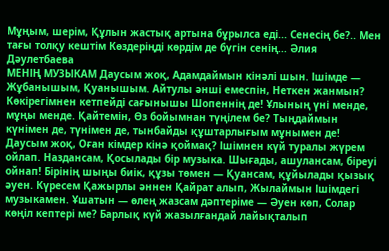Мұңым, шерім, Құлын жастық артына бұрылса еді... Сенесің бе?.. Мен тағы толқу кештім Көздеріңді көрдім де бүгін сенің... Әлия Дәулетбаева
МЕНІҢ МУЗЫКАМ Даусым жоқ, Адамдаймын кінәлі шын. Ішімде — Жұбанышым, Қуанышым. Айтулы әнші емеспін, Неткен жанмын? Көкірегімнен кетпейді сағынышы Шопеннің де! Ұлының үні менде, мұңы менде. Қайтемін, Өз бойымнан түңілем бе? Тыңдаймын күнімен де, түнімен де, тынбайды құштарлығым мұнымен де! Даусым жоқ, Оған кімдер кінә қоймақ? Ішімнен күй туралы жүрем ойлап. Наздансам, Қосылады бір музыка. Шығады, ашулансам, біреуі ойнап! Бірінің шыңы биік, құзы төмен — Қуансам, құйылады қызық әуен. Күресем Қажырлы әннен Қайрат алып, Жылаймын Ішімдегі музыкамен. Ұшатын — өлең жазсам дәптеріме — Әуен көп, Солар көңіл кептері ме? Барлық күй жазылғандай лайықталып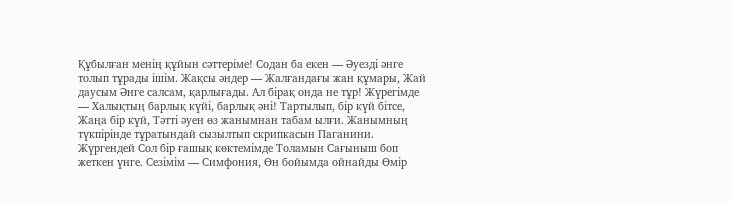Құбылған менің құйын сәттеріме! Содан ба екен — Әуезді әнге толып тұрады ішім. Жақсы әндер — Жалғандағы жан құмары, Жай даусым Әнге салсам, қарлығады. Ал бірақ онда не тұр! Жүрегімде — Халықтың барлық күйі, барлық әні! Тартылып, бір күй бітсе, Жаңа бір күй, Тәтті әуен өз жанымнан табам ылғи. Жанымның түкпірінде тұратындай сызылтып скрипкасын Паганини. Жүргендей Сол бір ғашық көктемімде Толамын Сағыныш боп жеткен үнге. Сезімім — Симфония, Өн бойымда ойнайды Өмір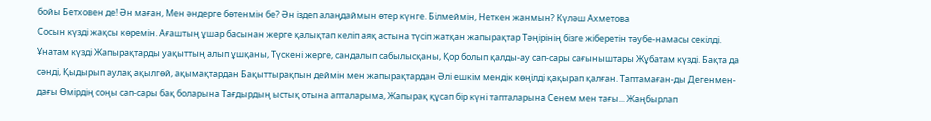бойы Бетховен де! Ән маған, Мен әндерге бөтенмін бе? Ән іздеп алаңдаймын өтер күнге. Білмеймін, Неткен жанмын? Күләш Ахметова
Сосын күзді жақсы көремін. Ағаштың ұшар басынан жерге қалықтап келіп аяқ астына түсіп жатқан жапырақтар Тәңірінің бізге жіберетін тәубе-намасы секілді. Ұнатам күзді Жапырақтарды уақыттың алып ұшқаны, Түскені жерге, сандалып сабылысқаны, Қор болып қалды-ау сап-сары сағыныштары Жұбатам күзді. Бақта да сәнді, Қыдырып аулақ ақылгөй, ақымақтардан Бақыттырақпын деймін мен жапырақтардан Әлі ешкім мендік көңілді қақырап қалған. Таптамаған-ды Дегенмен-дағы Өмірдің соңы сап-сары бақ боларына Тағдырдың ыстық отына апталарыма, Жапырақ құсап бір күні тапталарына Сенем мен тағы... Жаңбырлап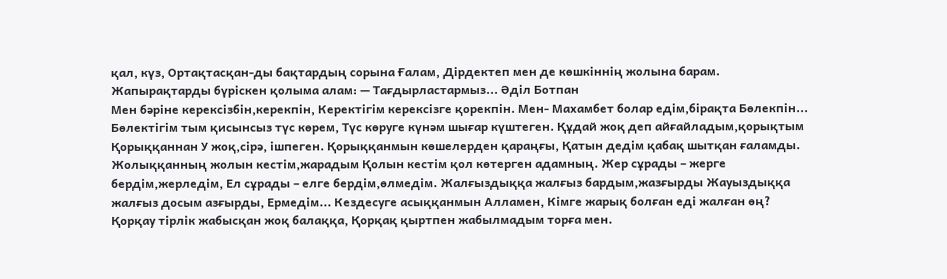қал, күз, Ортақтасқан-ды бақтардың сорына Ғалам, Дірдектеп мен де көшкіннің жолына барам. Жапырақтарды бүріскен қолыма алам: — Тағдырластармыз... Әділ Ботпан
Мен бәріне керексізбін,керекпін, Керектігім керексізге қорекпін. Мен- Махамбет болар едім,бірақта Бөлекпін... Бөлектігім тым қисынсыз түс көрем, Түс көруге күнәм шығар күштеген. Құдай жоқ деп айғайладым,қорықтым Қорыққаннан У жоқ,сірә, ішпеген. Қорыққанмын көшелерден қараңғы, Қатын дедім қабақ шытқан ғаламды. Жолыққанның жолын кестім,жарадым Қолын кестім қол көтерген адамның. Жер сұрады – жерге бердім,жерледім, Ел сұрады – елге бердім,өлмедім. Жалғыздыққа жалғыз бардым,жазғырды Жауыздыққа жалғыз досым азғырды, Ермедім... Кездесуге асыққанмын Алламен, Кімге жарық болған еді жалған өң? Қорқау тірлік жабысқан жоқ балаққа, Қорқақ қыртпен жабылмадым торға мен.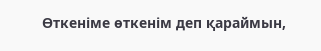Өткеніме өткенім деп қараймын,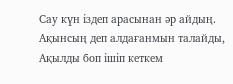Сау күн іздеп арасынан әр айдың. Ақынсың деп алдағанмын талайды, Ақылды боп ішіп кеткем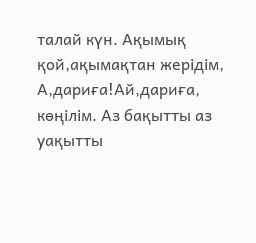талай күн. Ақымық қой,ақымақтан жерідім, А,дариға!Ай,дариға, көңілім. Аз бақытты аз уақытты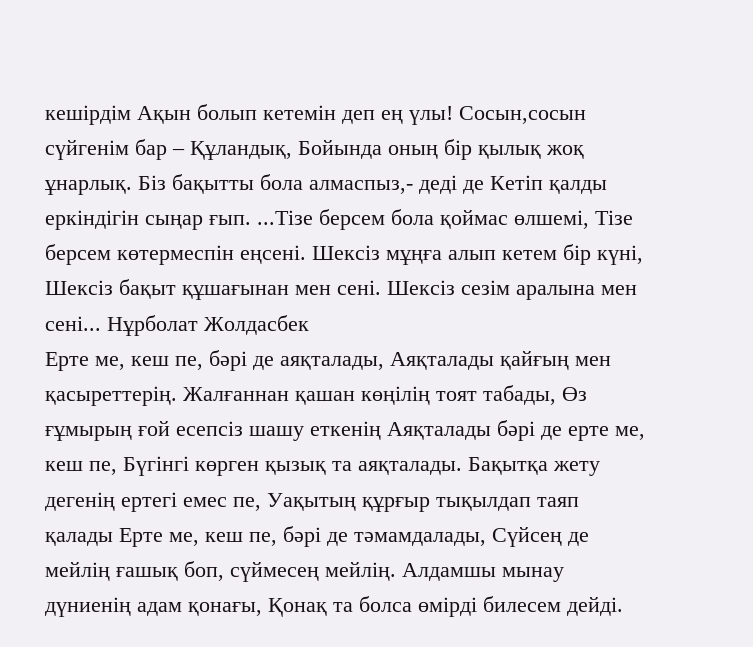кешірдім Ақын болып кетемін деп ең үлы! Сосын,сосын сүйгенім бар – Құландық, Бойында оның бір қылық жоқ ұнарлық. Біз бақытты бола алмаспыз,- деді де Кетіп қалды еркіндігін сыңар ғып. ...Тізе берсем бола қоймас өлшемі, Тізе берсем көтермеспін еңсені. Шексіз мұңға алып кетем бір күні, Шексіз бақыт құшағынан мен сені. Шексіз сезім аралына мен сені... Нұрболат Жолдасбек
Ерте ме, кеш пе, бәрі де аяқталады, Аяқталады қайғың мен қасыреттерің. Жалғаннан қашан көңілің тоят табады, Өз ғұмырың ғой есепсіз шашу еткенің Аяқталады бәрі де ерте ме, кеш пе, Бүгінгі көрген қызық та аяқталады. Бақытқа жету дегенің ертегі емес пе, Уақытың құрғыр тықылдап таяп қалады Ерте ме, кеш пе, бәрі де тәмамдалады, Сүйсең де мейлің ғашық боп, сүймесең мейлің. Алдамшы мынау дүниенің адам қонағы, Қонақ та болса өмірді билесем дейді.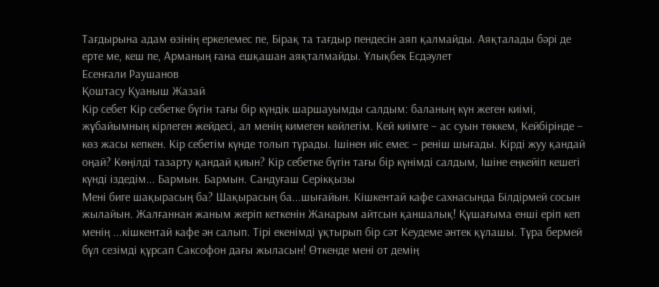Тағдырына адам өзінің еркелемес пе, Бірақ та тағдыр пендесін аяп қалмайды. Аяқталады бәрі де ерте ме, кеш пе, Арманың ғана ешқашан аяқталмайды. Ұлықбек Есдәулет
Есенғали Раушанов
Қоштасу Қуаныш Жазай
Кір себет Кір себетке бүгін тағы бір күндік шаршауымды салдым: баланың күн жеген киімі, жұбайымның кірлеген жейдесі, ал менің кимеген көйлегім. Кей киімге – ас суын төккем, Кейбірінде – көз жасы кепкен. Кір себетім күнде толып тұрады. Ішінен иіс емес – реніш шығады. Кірді жуу қандай оңай? Көңілді тазарту қандай қиын? Кір себетке бүгін тағы бір күнімді салдым, Ішіне еңкейіп кешегі күнді іздедім... Бармын. Бармын. Сандуғаш Серікқызы
Мені биге шақырасың ба? Шақырасың ба...шығайын. Кішкентай кафе сахнасында Білдірмей сосын жылайын. Жалғаннан жаным жеріп кеткенін Жанарым айтсын қаншалық! Құшағыма енші еріп кеп менің ...кішкентай кафе ән салып. Тірі екенімді ұқтырып бір сәт Кеудеме әнтек құлашы. Тұра бермей бұл сезімді құрсап Саксофон дағы жыласын! Өткенде мені от демің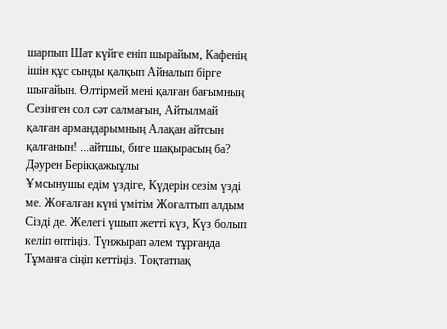шарпып Шат күйге еніп шырайым, Кафенің ішін құс сынды қалқып Айналып бірге шығайын. Өлтірмей мені қалған бағымның Сезінген сол сәт салмағын, Айтылмай қалған армандарымның Алақан айтсын қалғанын! ...айтшы, биге шақырасың ба? Дәурен Берікқажыұлы
Ұмсынушы едім үздіге, Күдерін сезім үзді ме. Жоғалған күні үмітім Жоғалтып алдым Сізді де. Желегі үшып жетті күз, Күз болып келіп өптіңіз. Түнжырап әлем тұрғанда Тұманға сіңіп кеттіңіз. Тоқтатпақ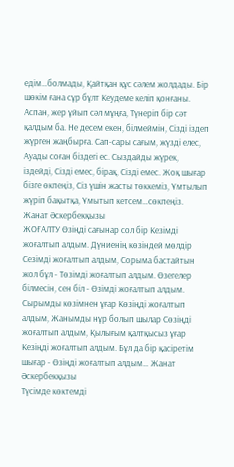едім…болмады, Қайтқан құс сәлем жолдады. Бір шөкім ғана сұр бұлт Кеудеме келіп қонғаны. Аспан, жер ұйып сәл мұңға, Түнеріп бір сәт қалдым ба. Не десем екен, білмеймін, Сізді іздеп жүрген жаңбырға. Сап-сары сағым, жүзді елес, Ауады соған біздегі ес. Сыздайды жүрек, іздейді, Сізді емес, бірақ, Сізді емес. Жоқ шығар бізге өкпеңіз, Сіз үшін жасты төккеміз, Ұмтылып жүріп бақытқа, Ұмытып кетсем…сөкпеңіз. Жанат Әскербекқызы
ЖОҒАЛТУ Өзіңді сағынар сол бір Кезімді жоғалтып алдым. Дүниенің көзіндей мөлдір Сезімді жоғалтып алдым, Сорыма бастайтын жол бұл - Төзімді жоғалтып алдым. Өзегелер білмесін, сен біл - Өзімді жоғалтып алдым. Сырымды көзімнен ұғар Көзіңді жоғалтып алдым, Жанымды нұр болып шылар Сөзіңді жоғалтып алдым, Қылығым қалтқысыз ұғар Кезіңді жоғалтып алдым. Бұл да бір қасіретім шығар - Өзіңді жоғалтып алдым… Жанат Әскербекқызы
Түсімде көктемді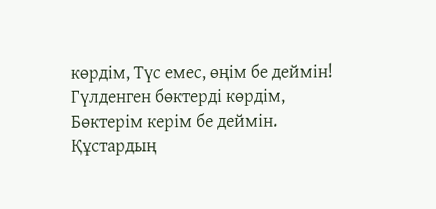көрдім, Түс емес, өңім бе деймін! Гүлденген бөктерді көрдім, Бөктерім керім бе деймін. Құстардың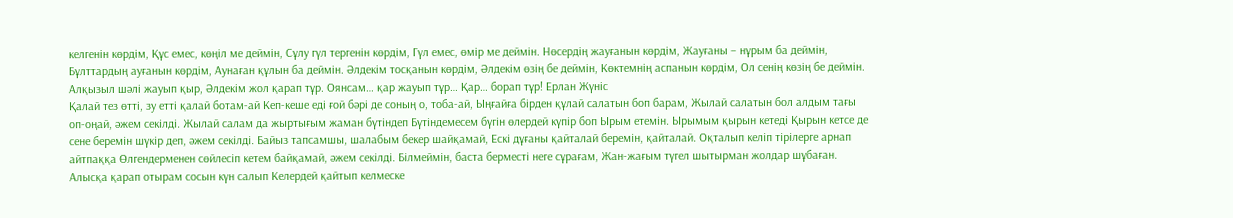келгенін көрдім, Құс емес, көңіл ме деймін, Сұлу гүл тергенін көрдім, Гүл емес, өмір ме деймін. Нөсердің жауғанын көрдім, Жауғаны – нұрым ба деймін, Бұлттардың ауғанын көрдім, Аунаған құлын ба деймін. Әлдекім тосқанын көрдім, Әлдекім өзің бе деймін, Көктемнің аспанын көрдім, Ол сенің көзің бе деймін. Алқызыл шәлі жауып қыр, Әлдекім жол қарап тұр. Оянсам… қар жауып тұр… Қар… борап тұр! Ерлан Жүніс
Қалай тез өттi, зу еттi қалай ботам-ай Кеп-кеше едi ғой бәрi де соның о, тоба-ай, Ыңғайға бiрден құлай салатын боп барам, Жылай салатын бол алдым тағы оп-оңай, әжем секiлдi. Жылай салам да жыртығым жаман бүтiндеп Бүтiндемесем бүгiн өлердей күпiр боп Ырым етемiн. Ырымым қырын кетедi Қырын кетсе де сене беремiн шүкiр деп, әжем секiлдi. Байыз тапсамшы, шалабым бекер шайқамай, Ескi дұғаны қайталай беремiн, қайталай. Оқталып келiп тiрiлерге арнап айтпаққа Өлгендерменен сөйлесiп кетем байқамай, әжем секiлдi. Бiлмеймiн, баста берместi неге сұрағам, Жан-жағым түгел шытырман жолдар шұбаған. Алысқа қарап отырам сосын күн салып Келердей қайтып келмеске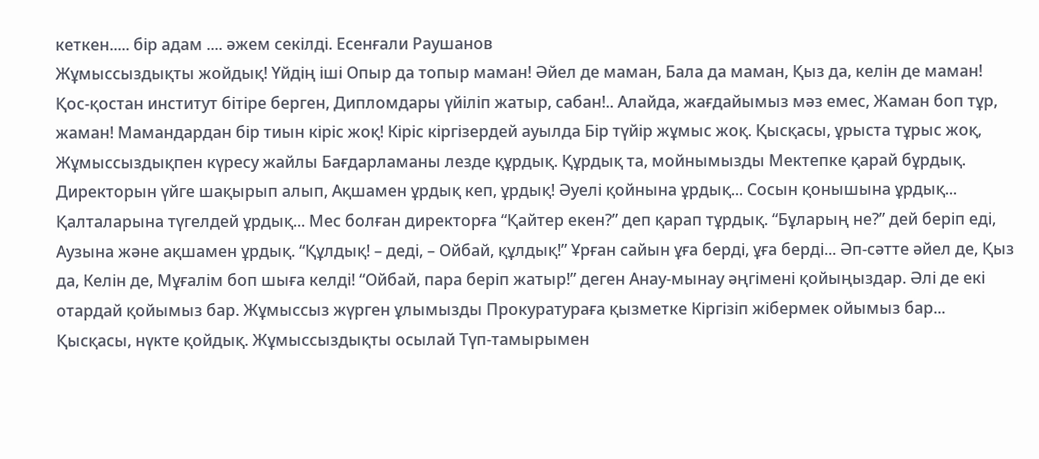кеткен..... бiр адам .... әжем секiлдi. Есенғали Раушанов
Жұмыссыздықты жойдық! Үйдiң iшi Опыр да топыр маман! Әйел де маман, Бала да маман, Қыз да, келiн де маман! Қос-қостан институт бiтiре берген, Дипломдары үйiлiп жатыр, сабан!.. Алайда, жағдайымыз мәз емес, Жаман боп тұр, жаман! Мамандардан бiр тиын кiрiс жоқ! Кiрiс кiргiзердей ауылда Бiр түйiр жұмыс жоқ. Қысқасы, ұрыста тұрыс жоқ, Жұмыссыздықпен күресу жайлы Бағдарламаны лезде құрдық. Құрдық та, мойнымызды Мектепке қарай бұрдық. Директорын үйге шақырып алып, Ақшамен ұрдық кеп, ұрдық! Әуелi қойнына ұрдық... Сосын қонышына ұрдық... Қалталарына түгелдей ұрдық... Мес болған директорға “Қайтер екен?” деп қарап тұрдық. “Бұларың не?” дей берiп едi, Аузына және ақшамен ұрдық. “Құлдық! – дедi, – Ойбай, құлдық!” Ұрған сайын ұға бердi, ұға бердi... Әп-сәтте әйел де, Қыз да, Келiн де, Мұғалiм боп шыға келдi! “Ойбай, пара берiп жатыр!” деген Анау-мынау әңгiменi қойыңыздар. Әлi де екi отардай қойымыз бар. Жұмыссыз жүрген ұлымызды Прокуратураға қызметке Кiргiзiп жiбермек ойымыз бар... Қысқасы, нүкте қойдық. Жұмыссыздықты осылай Түп-тамырымен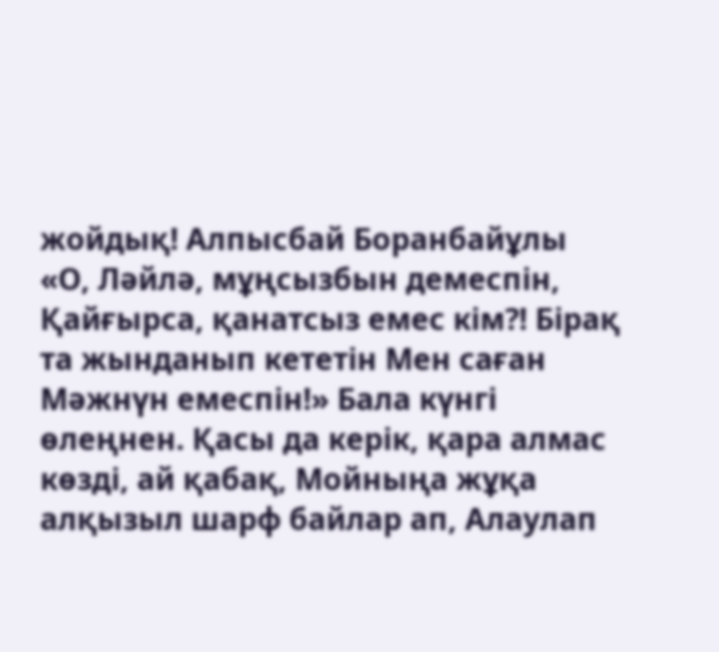жойдық! Алпысбай Боранбайұлы
«О, Ләйлә, мұңсызбын демеспін, Қайғырса, қанатсыз емес кім?! Бірақ та жынданып кететін Мен саған Мәжнүн емеспін!» Бала күнгі өлеңнен. Қасы да керік, қара алмас көзді, ай қабақ, Мойныңа жұқа алқызыл шарф байлар ап, Алаулап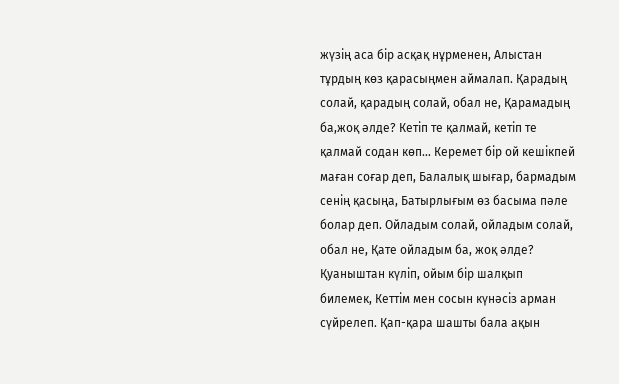жүзің аса бір асқақ нұрменен, Алыстан тұрдың көз қарасыңмен аймалап. Қарадың солай, қарадың солай, обал не, Қарамадың ба,жоқ әлде? Кетіп те қалмай, кетіп те қалмай содан көп… Керемет бір ой кешікпей маған соғар деп, Балалық шығар, бармадым сенің қасыңа, Батырлығым өз басыма пәле болар деп. Ойладым солай, ойладым солай, обал не, Қате ойладым ба, жоқ әлде? Қуаныштан күліп, ойым бір шалқып билемек, Кеттім мен сосын күнәсіз арман сүйрелеп. Қап-қара шашты бала ақын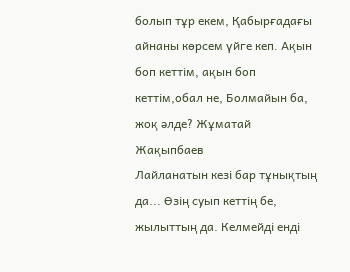болып тұр екем, Қабырғадағы айнаны көрсем үйге кеп. Ақын боп кеттім, ақын боп кеттім,обал не, Болмайын ба, жоқ әлде? Жұматай Жақыпбаев
Лайланатын кезі бар тұнықтың да... Өзің суып кеттің бе, жылыттың да. Келмейді енді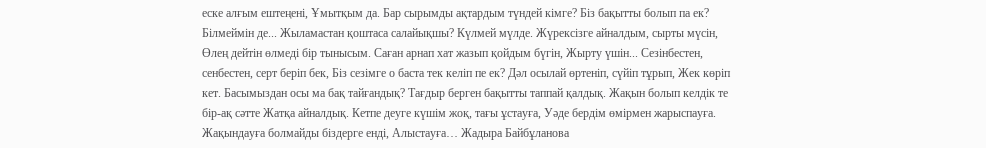еске алғым ештеңені, Ұмытқым да. Бар сырымды ақтардым түндей кімге? Біз бақытты болып па ек? Білмеймін де... Жыламастан қоштаса салайықшы? Күлмей мүлде. Жүрексізге айналдым, сырты мүсін, Өлең дейтін өлмеді бір тынысым. Саған арнап хат жазып қойдым бүгін, Жырту үшін... Сезінбестен, сенбестен, серт беріп бек, Біз сезімге о баста тек келіп пе ек? Дәл осылай өртеніп, сүйіп тұрып, Жек көріп кет. Басымыздан осы ма бақ тайғандық? Тағдыр берген бақытты таппай қалдық. Жақын болып келдік те бір-ақ сәтте Жатқа айналдық. Кетпе деуге күшім жоқ, тағы ұстауға, Уәде бердім өмірмен жарыспауға. Жақындауға болмайды біздерге енді, Алыстауға… Жадыра Байбұланова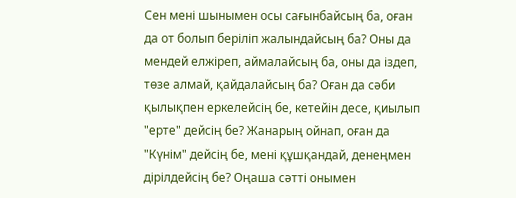Сен мені шынымен осы сағынбайсың ба, оған да от болып беріліп жалындайсың ба? Оны да мендей елжіреп, аймалайсың ба, оны да іздеп, төзе алмай, қайдалайсың ба? Оған да сәби қылықпен еркелейсің бе, кетейін десе, қиылып "ерте" дейсің бе? Жанарың ойнап, оған да "Күнім" дейсің бе, мені құшқандай, денеңмен дірілдейсің бе? Оңаша сәтті онымен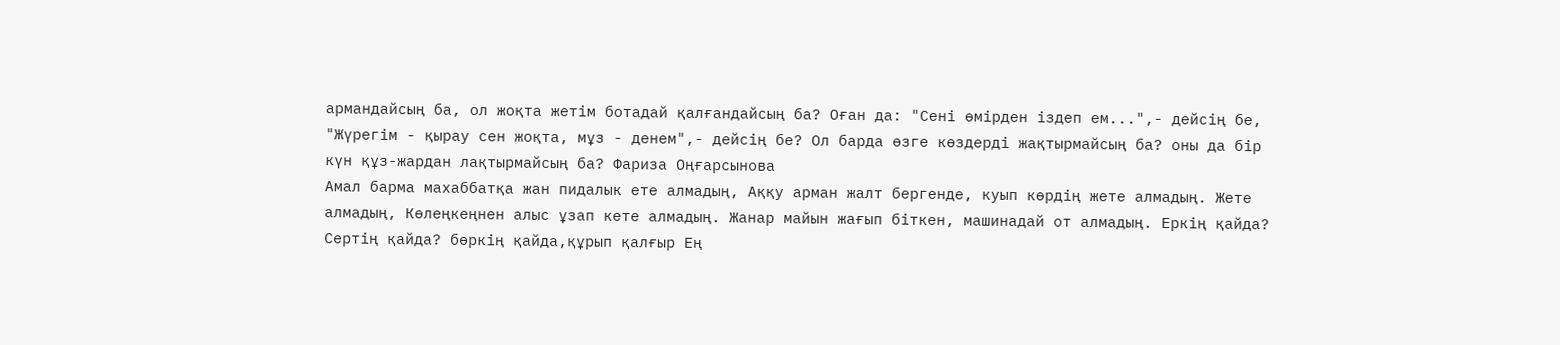армандайсың ба, ол жоқта жетім ботадай қалғандайсың ба? Оған да: "Сені өмірден іздеп ем...",- дейсің бе, "Жүрегім - қырау сен жоқта, мұз - денем",- дейсің бе? Ол барда өзге көздерді жақтырмайсың ба? оны да бір күн құз-жардан лақтырмайсың ба? Фариза Оңғарсынова
Амал барма махаббатқа жан пидалык ете алмадың, Аққу арман жалт бергенде, куып көрдің жете алмадың. Жете алмадың, Көлеңкеңнен алыс ұзап кете алмадың. Жанар майын жағып біткен, машинадай от алмадың. Еркің қайда? Сертің қайда? бөркің қайда,құрып қалғыр Ең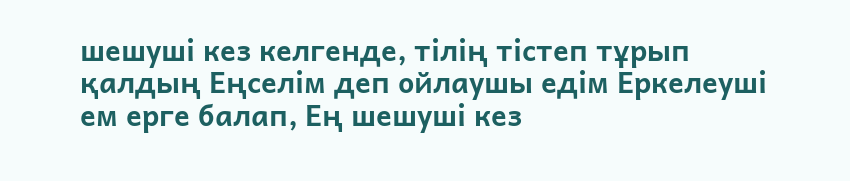шешуші кез келгенде, тілің тістеп тұрып қалдың Еңселім деп ойлаушы едім Еркелеуші ем ерге балап, Ең шешуші кез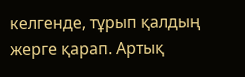келгенде, тұрып қалдың жерге қарап. Артық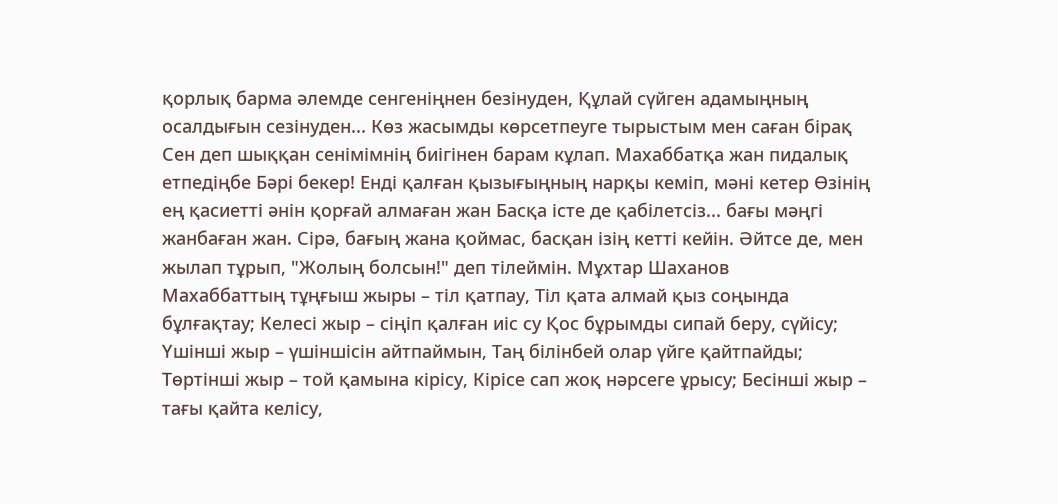қорлық барма әлемде сенгеніңнен безінуден, Құлай сүйген адамыңның осалдығын сезінуден... Көз жасымды көрсетпеуге тырыстым мен саған бірақ Сен деп шыққан сенімімнің биігінен барам кұлап. Махаббатқа жан пидалық етпедіңбе Бәрі бекер! Енді қалған қызығыңның нарқы кеміп, мәні кетер Өзінің ең қасиетті әнін қорғай алмаған жан Басқа істе де қабілетсіз... бағы мәңгі жанбаған жан. Сірә, бағың жана қоймас, басқан ізің кетті кейін. Әйтсе де, мен жылап тұрып, "Жолың болсын!" деп тілеймін. Мұхтар Шаханов
Махаббаттың тұңғыш жыры – тіл қатпау, Тіл қата алмай қыз соңында бұлғақтау; Келесі жыр – сіңіп қалған иіс су Қос бұрымды сипай беру, сүйісу; Үшінші жыр – үшіншісін айтпаймын, Таң білінбей олар үйге қайтпайды; Төртінші жыр – той қамына кірісу, Кірісе сап жоқ нәрсеге ұрысу; Бесінші жыр – тағы қайта келісу,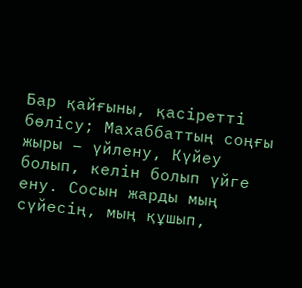Бар қайғыны, қасіретті бөлісу; Махаббаттың соңғы жыры – үйлену, Күйеу болып, келін болып үйге ену. Сосын жарды мың сүйесің, мың құшып,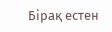Бірақ естен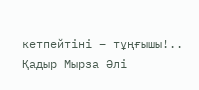кетпейтіні – тұңғышы!.. Қадыр Мырза Әлі